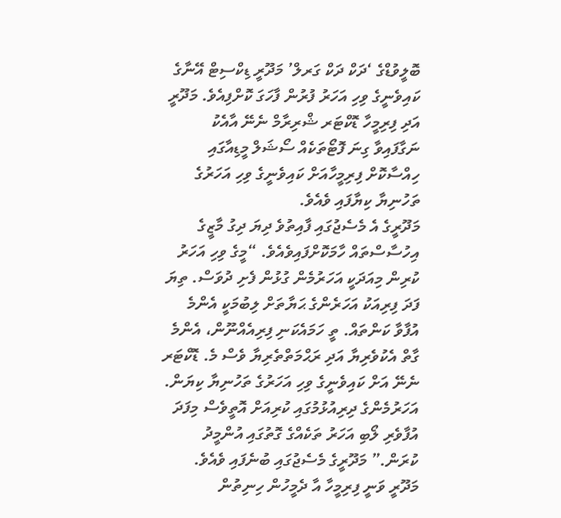ބޮލީވުޑްގެ ‘ދަކް ދަކް ގަރލް’ މަދޫރީ ޑިކްސިޓް އޭނާގެ ކައިވެނީގެ ވިހި އަހަރު ފުރުން ފާހަގަ ކޮށްފިއެވެ. މަދޫރީ އަދި ފިރިމީހާ ޑޮކްޓަރ ޝްރިރާމް ނެނޭ އާއެކު ނަގާފައިވާ ގިނަ ފޮޓޯތަކެއް ސޯޝަލް މީޑިއާގައި ހިއްސާކޮށް ފިރިމީހާއަށް ކައިވެނީގެ ވިހި އަހަރުގެ ތަހުނިޔާ ކިޔާފައި ވެއެވެ.
މަދޫރީގެ އެ މެސެޖުގައި ފާއިތުވެ ދިޔަ ދިގު މާޒީގެ އިހުސާސްތައް ހާމަކޮށްފައިވެއެވެ. “މީގެ ވިހި އަހަރު ކުރިން މިއަދަކީ އަހަރުމެން ގުޅުން ފެށި ދުވަސް. ތިޔަ ފަދަ ފިރިއަކު އަހަރެންގެ ޙަޔާތަށް ލިބުމަކީ އެންމެ އުފާވާ ކަންތައް. ތީ ހަމައެކަނި ފިރިއެއްނޫން، އެންމެ ގާތް އެކުވެރިޔާ އަދި ރަޙްމަތްތެރިޔާ ވެސް މެ. ޑޮކްޓަރ ނެނޭ އަށް ކައިވެނީގެ ވިހި އަހަރުގެ ތަހުނިޔާ ކިޔަން. އަހަރުމެންގެ ދިރިއުޅުމުގައި ކުރިއަށް އޮތީވެސް މިފަދަ އުފާވެރި ލޯބި އަހަރު ތަކެއްގެ ގޮތުގައި އުންމީދު ކުރަން.” މަދޫރީގެ މެސެޖުގައި ބުނެފައި ވެއެވެ.
މަދޫރީ ވަނީ ފިރިމީހާ އާ ދެމީހުން ހިނިތުން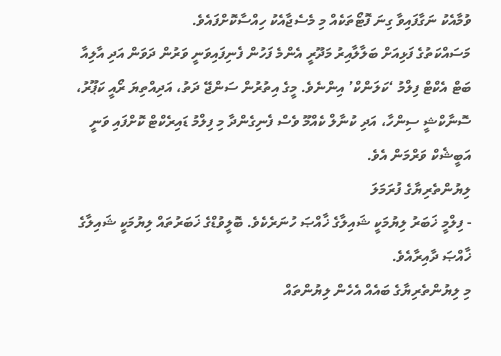ވުމާއެކު ނަގާފައިވާ ގިނަ ފޮޓޯތަކެއް މި މެސެޖާއެކު ހިއްސާކޮށްފައެވެ.
މަސައްކަތުގެ ފަޅިއަށް ބަލާލާއިރު މަދޫރީ އެންމެ ފަހުން ފެނިފައިވަނީ ވަރުން ދަވަން އަދި އާލިއާ ބަޓް އެކްޓް ފިލްމު ‘ކަލަންކް’ އިންނެވެ. މީގެ އިތުރުން ސަންޖޭ ދަތު، އަދިއްތިޔަ ރޯއީ ކަޕޫރު، ސޮނާކްޝީ ސިންހާ، އަދި ކުނާލް ކެއްމޫ ވެސް ފެނިގެންދާ މި ފިލްމު ޑައިރެކްޓް ކޮށްފައި ވަނީ އަބީޝެކް ވަރްމަން އެވެ.
ލިޔުންތެރިޔާގެ ފުރަމަލަ
- ފިލްމީ ޚަބަރު ލިޔުމަކީ ޝައިލާގެ ޚާއްޞަ ހުނަރެކެވެ. ބޮލީވުޑްގެ ޚަބަރުތައް ލިޔުމަކީ ޝައިލާގެ ޚާއްޞަ ދާއިރާއެވެ.
މި ލިޔުންތެރިޔާގެ ބައެއް އެހެން ލިޔުންތައް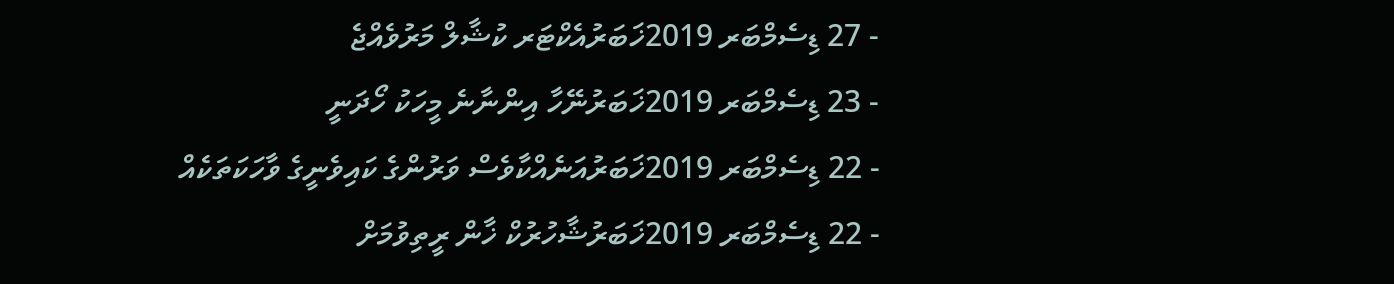- 27 ޑިސެމްބަރ 2019ޚަބަރުއެކްޓަރ ކުޝާލް މަރުވެއްޖެ
- 23 ޑިސެމްބަރ 2019ޚަބަރުނޭހާ އިންނާނެ މީހަކު ހޯދަނީ
- 22 ޑިސެމްބަރ 2019ޚަބަރުއަނެއްކާވެސް ވަރުންގެ ކައިވެނީގެ ވާހަކަތަކެއް
- 22 ޑިސެމްބަރ 2019ޚަބަރުޝާހުރުކް ޚާން ރީތިވުމަށް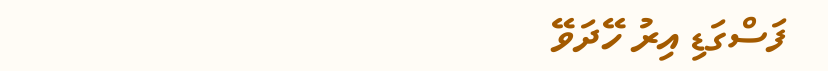ފަސްގަޑި އިރު ހޭދަވޭ